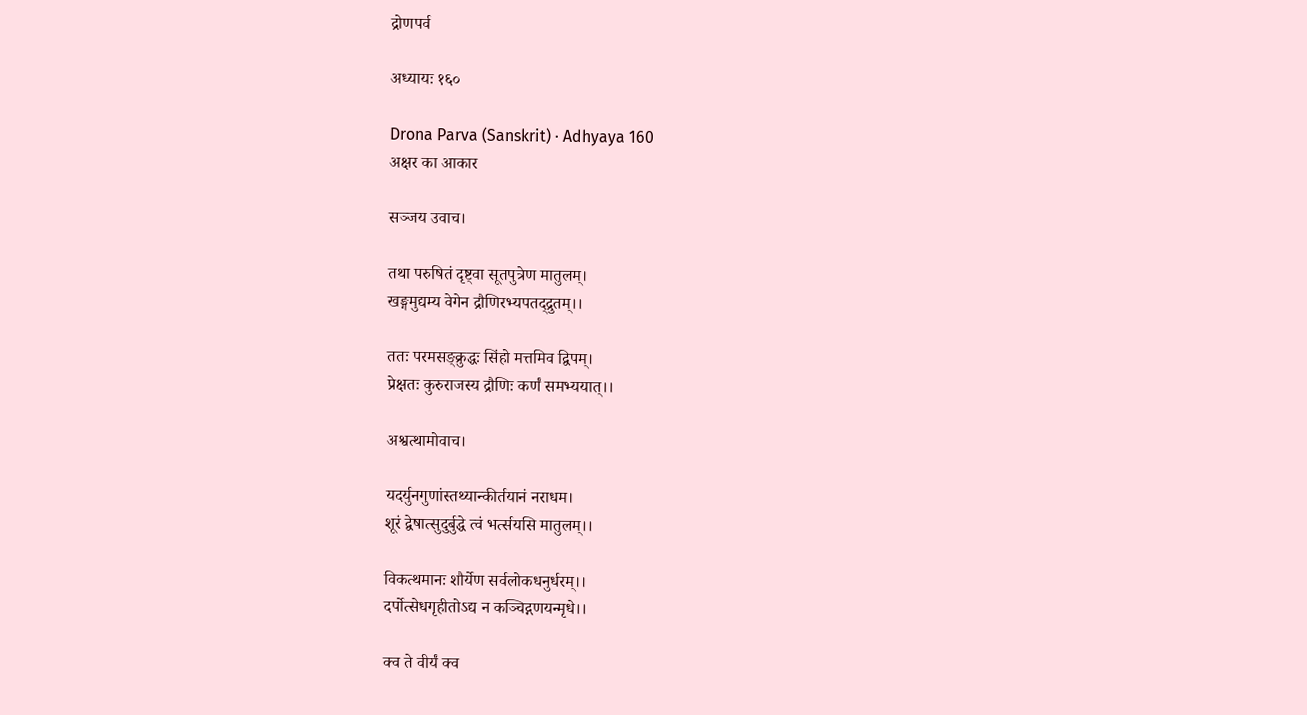द्रोणपर्व

अध्यायः १६०

Drona Parva (Sanskrit) · Adhyaya 160
अक्षर का आकार

सञ्जय उवाच।

तथा परुषितं दृष्ट्वा सूतपुत्रेण मातुलम्।
खङ्गमुद्यम्य वेगेन द्रौणिरभ्यपतद्द्रुतम्।।

ततः परमसङ्क्रुद्धः सिंहो मत्तमिव द्विपम्।
प्रेक्षतः कुरुराजस्य द्रौणिः कर्णं समभ्ययात्।।

अश्वत्थामोवाच।

यदर्युनगुणांस्तथ्यान्कीर्तयानं नराधम।
शूरं द्वेषात्सुदुर्बुद्धे त्वं भर्त्सयसि मातुलम्।।

विकत्थमानः शौर्येण सर्वलोकधनुर्धरम्।।
दर्पोत्सेधगृहीतोऽद्य न कञ्चिद्गणयन्मृधे।।

क्व ते वीर्यं क्व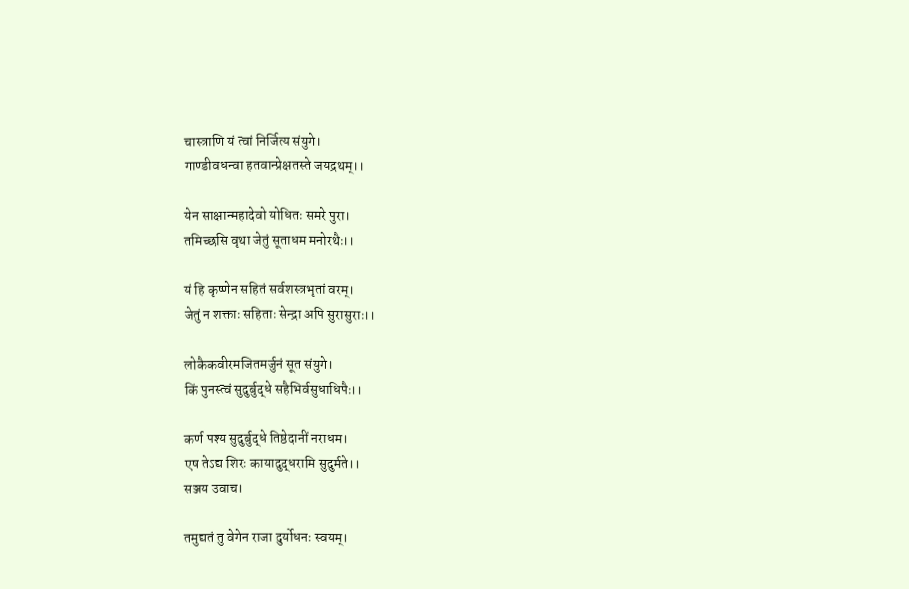चास्त्राणि यं त्वां निर्जित्य संयुगे।
गाण्डीवधन्वा हतवान्प्रेक्षतस्ते जयद्रथम्।।

येन साक्षान्महादेवो योधितः समरे पुरा।
तमिच्छसि वृथा जेतुं सूताधम मनोरथैः।।

यं हि कृष्णेन सहितं सर्वशस्त्रभृतां वरम्।
जेतुं न शक्ताः सहिताः सेन्द्रा अपि सुरासुराः।।

लोकैकवीरमजितमर्जुनं सूत संयुगे।
किं पुनस्त्वं सुदुर्बुद्धे सहैभिर्वसुधाधिपैः।।

कर्ण पश्य सुदुर्बुद्धे तिष्ठेदानीं नराधम।
एष तेऽद्य शिरः कायादुद्धरामि सुदुर्मते।।
सञ्जय उवाच।

तमुद्यतं तु वेगेन राजा दुर्योधनः स्वयम्।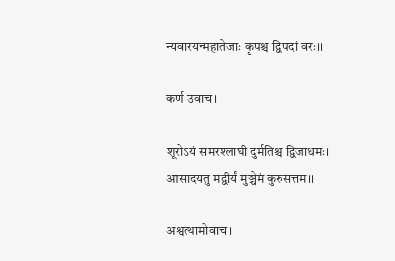न्यवारयन्महातेजाः कृपश्च द्विपदां वरः।।

कर्ण उवाच।

शूरोऽयं समरश्लाघी दुर्मतिश्च द्विजाधमः।
आसादयतु मद्वीर्यं मुञ्चेमं कुरुसत्तम।।

अश्वत्थामोवाच।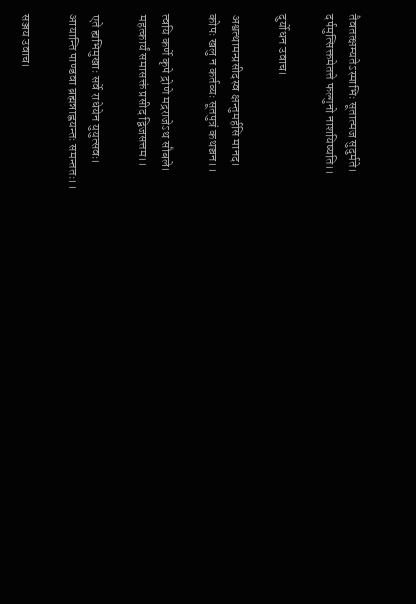तैवतत्क्षम्यतेऽस्माभिः सूतात्मज सुदुर्मते।
दर्पमुत्सिक्तमेतत्ते फल्गुनो नाशयिष्यति।।

दुर्योधन उवाच।

अश्वत्थामन्प्रसीदस्व क्षन्तुमर्हसि मानद।
कोपः खलु न कर्तव्यः सूतपुत्रं कथञ्चन।।

त्वयि कर्णे कृपे द्रोणे मद्रराजेऽथ सौबले।
महत्कार्यं समासक्तं प्रसीद द्विजसत्तम।।

एते ह्यभिमुखाः सर्वे राधेयेन युयुत्सवः।
आयान्ति पाण्डवा ब्रह्मन्नाह्वयन्तः समन्ततः।।

सञ्जय उवाच।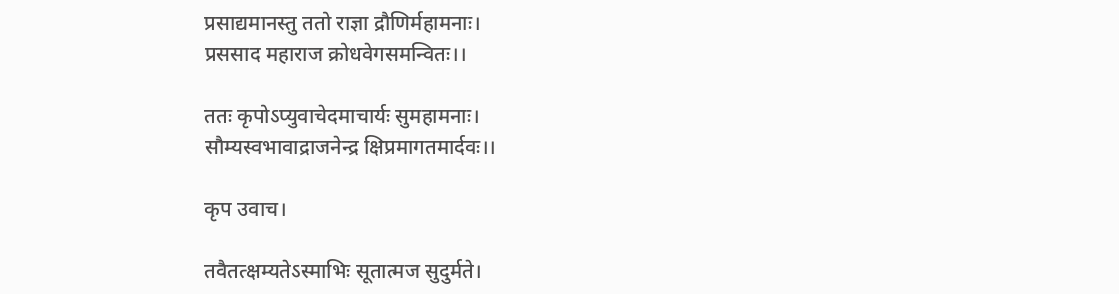प्रसाद्यमानस्तु ततो राज्ञा द्रौणिर्महामनाः।
प्रससाद महाराज क्रोधवेगसमन्वितः।।

ततः कृपोऽप्युवाचेदमाचार्यः सुमहामनाः।
सौम्यस्वभावाद्राजनेन्द्र क्षिप्रमागतमार्दवः।।

कृप उवाच।

तवैतत्क्षम्यतेऽस्माभिः सूतात्मज सुदुर्मते।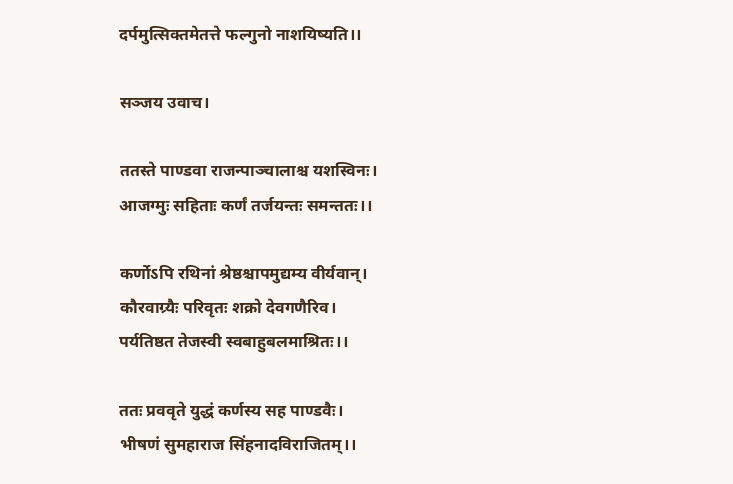दर्पमुत्सिक्तमेतत्ते फल्गुनो नाशयिष्यति।।

सञ्जय उवाच।

ततस्ते पाण्डवा राजन्पाञ्चालाश्च यशस्विनः।
आजग्मुः सहिताः कर्णं तर्जयन्तः समन्ततः।।

कर्णोऽपि रथिनां श्रेष्ठश्चापमुद्यम्य वीर्यवान्।
कौरवाग्र्यैः परिवृतः शक्रो देवगणैरिव।
पर्यतिष्ठत तेजस्वी स्वबाहुबलमाश्रितः।।

ततः प्रववृते युद्धं कर्णस्य सह पाण्डवैः।
भीषणं सुमहाराज सिंहनादविराजितम्।।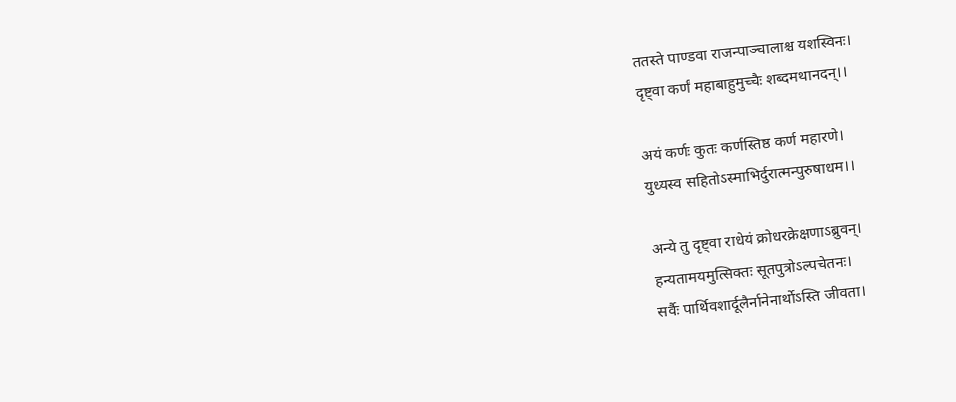ततस्ते पाण्डवा राजन्पाञ्चालाश्च यशस्विनः।
दृष्ट्वा कर्णं महाबाहुमुच्चैः शब्दमथानदन्।।

अयं कर्णः कुतः कर्णस्तिष्ठ कर्ण महारणे।
युध्यस्व सहितोऽस्माभिर्दुरात्मन्पुरुषाधम।।

अन्ये तु दृष्ट्वा राधेयं क्रोधरक्रेक्षणाऽब्रुवन्।
हन्यतामयमुत्सिक्तः सूतपुत्रोऽल्पचेतनः।
सर्वैः पार्थिवशार्दूलैर्नानेनार्थोऽस्ति जीवता।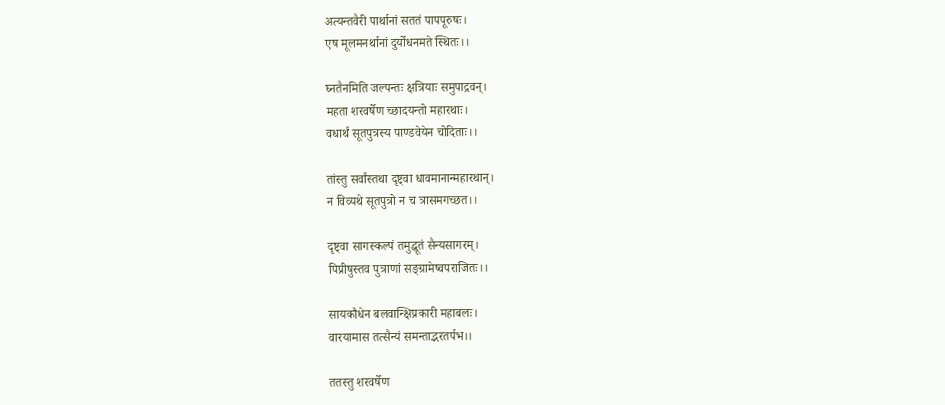अत्यन्तवैरी पार्थानां सततं पापपूरुषः।
एष मूलमनर्थानां दुर्योधनमते स्थितः।।

घ्नतैनमिति जल्पन्तः क्षत्रियाः समुपाद्रवन्।
महता शरवर्षेण च्छादयन्तो महारथाः।
वधार्थं सूतपुत्रस्य पाण्डवेयेन चोदिताः।।

तांस्तु सर्वांस्तथा दृष्ट्वा धावमानान्महारथान्।
न विव्यथे सूतपुत्रो न च त्रासमगच्छत।।

दृष्ट्वा सागस्कल्पं तमुद्धूतं सैन्यसागरम्।
पिप्रीषुस्तव पुत्राणां सङ्ग्रामेष्वपराजितः।।

सायकौधेन बलवान्क्षिप्रकारी महाबलः।
वारयामास तत्सैन्यं समन्ताद्भरतर्पभ।।

ततस्तु शरवर्षेण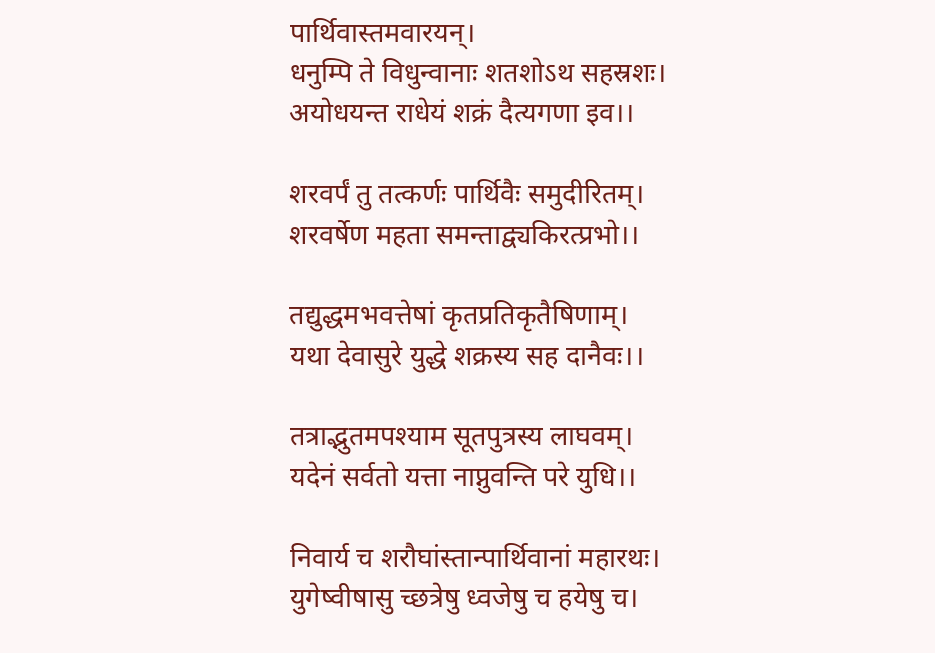पार्थिवास्तमवारयन्।
धनुम्पि ते विधुन्वानाः शतशोऽथ सहस्रशः।
अयोधयन्त राधेयं शक्रं दैत्यगणा इव।।

शरवर्पं तु तत्कर्णः पार्थिवैः समुदीरितम्।
शरवर्षेण महता समन्ताद्व्यकिरत्प्रभो।।

तद्युद्धमभवत्तेषां कृतप्रतिकृतैषिणाम्।
यथा देवासुरे युद्धे शक्रस्य सह दानैवः।।

तत्राद्भुतमपश्याम सूतपुत्रस्य लाघवम्।
यदेनं सर्वतो यत्ता नाप्नुवन्ति परे युधि।।

निवार्य च शरौघांस्तान्पार्थिवानां महारथः।
युगेष्वीषासु च्छत्रेषु ध्वजेषु च हयेषु च।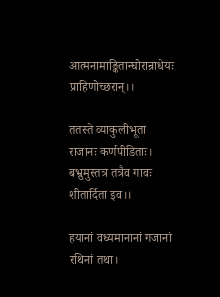आत्मनामाङ्कितान्घोरान्राधेयः प्राहिणोच्छरान्।।

ततस्ते व्याकुलीभूता राजानः कर्णपीडिताः।
बभ्रुमुस्तत्र तत्रैव गावः शीतार्दिता इव।।

हयानां वध्यमानानां गजानां रथिनां तथा।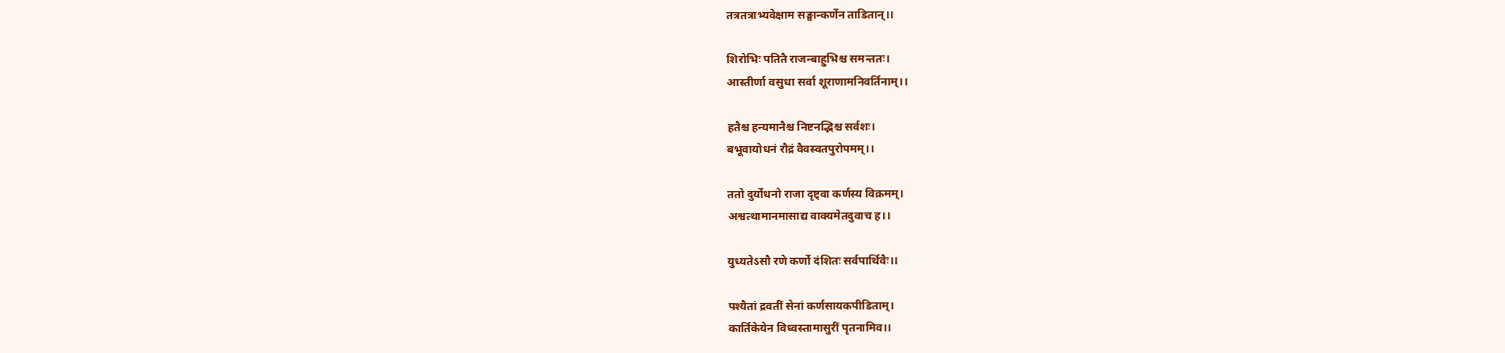तत्रतत्राभ्यवेक्षाम सङ्घान्कर्णेन ताडितान्।।

शिरोभिः पतितै राजन्बाहुभिश्च समन्ततः।
आस्तीर्णा वसुधा सर्वा शूराणामनिवर्तिनाम्।।

हतैश्च हन्यमानैश्च निष्टनद्भिश्च सर्वशः।
बभूवायोधनं रौद्रं वैवस्वतपुरोपमम्।।

ततो दुर्योधनो राजा दृष्ट्वा कर्णस्य विक्रमम्।
अश्वत्थामानमासाद्य वाक्यमेतदुवाच ह।।

युध्यतेऽसौ रणे कर्णो दंशितः सर्वपार्थिवैः।।

पश्यैतां द्रवतीं सेनां कर्णसायकपीडिताम्।
कार्तिकेयेन विध्वस्तामासुरीं पृतनामिव।।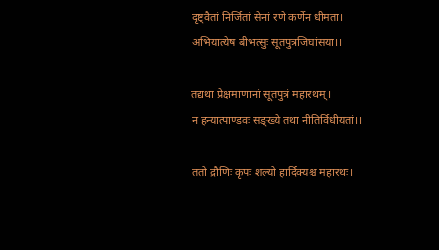दृष्ट्वैतां निर्जितां सेनां रणे कर्णेन धीमता।
अभियात्येष बीभत्सुः सूतपुत्रजिघांसया।।

तद्यथा प्रेक्षमाणानां सूतपुत्रं महारथम्।
न हन्यात्पाण्डवः सङ्ख्ये तथा नीतिर्विधीयतां।।

ततो द्रौणिः कृपः शल्यो हार्दिक्यश्च महारथः।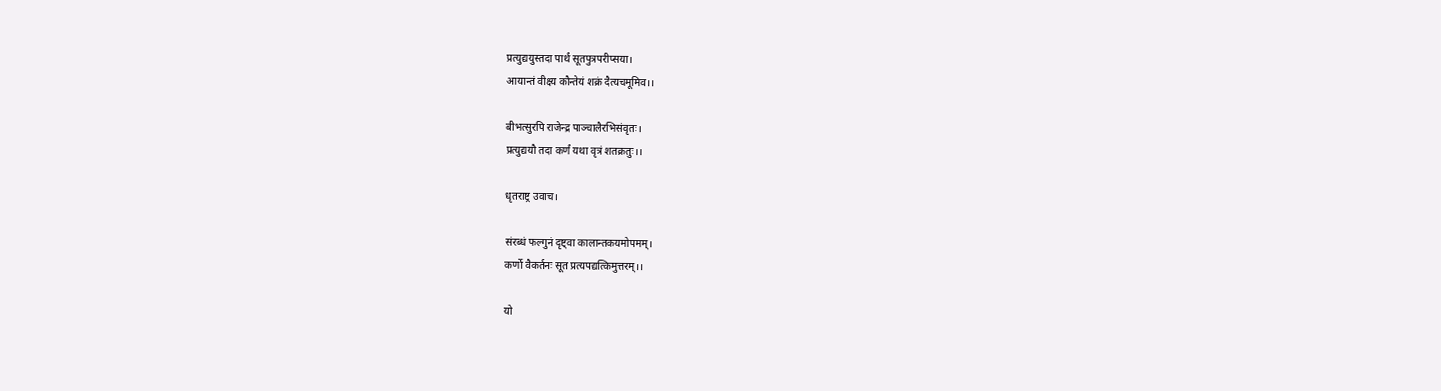प्रत्युद्ययुस्तदा पार्थं सूतपुत्रपरीप्सया।
आयान्तं वीक्ष्य कौन्तेयं शक्रं दैत्यचमूमिव।।

बीभत्सुरपि राजेन्द्र पाञ्चालैरभिसंवृतः।
प्रत्युद्ययौ तदा कर्णं यथा वृत्रं शतक्रतुः।।

धृतराष्ट्र उवाच।

संरब्धं फल्गुनं दृष्ट्वा कालान्तकयमोपमम्।
कर्णो वैकर्तनः सूत प्रत्यपद्यत्किमुत्तरम्।।

यो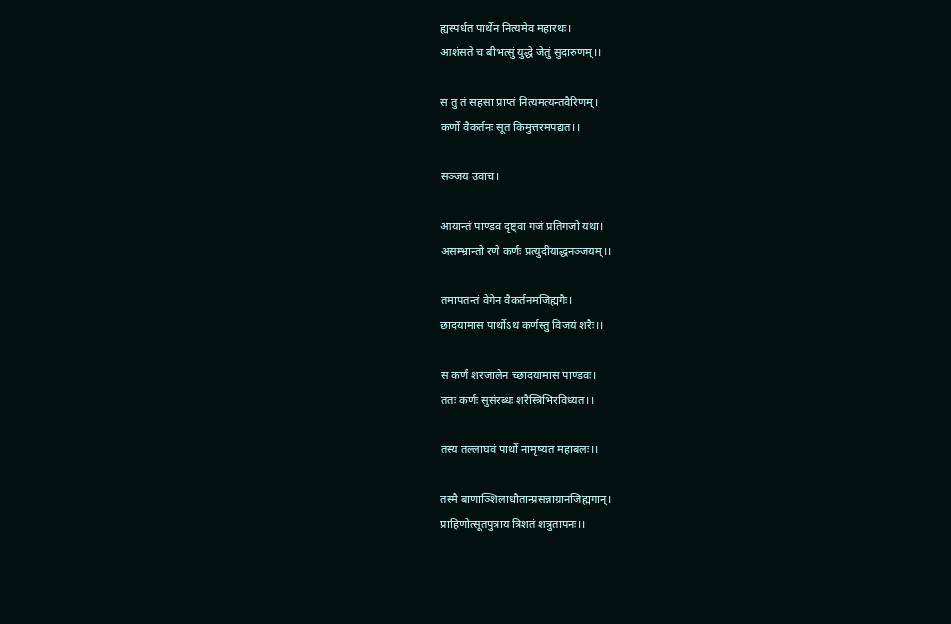ह्यस्पर्धत पार्थेन नित्यमेव महारथः।
आशंसते च बीभत्सुं युद्धे जेतुं सुदारुणम्।।

स तु तं सहसा प्राप्तं नित्यमत्यन्तवैरिणम्।
कर्णो वैकर्तनः सूत किमुत्तरमपद्यत।।

सञ्जय उवाच।

आयान्तं पाण्डव दृष्ट्वा गजं प्रतिगजो यथा।
असम्भ्रान्तो रणे कर्णः प्रत्युदीयाद्धनञ्जयम्।।

तमापतन्तं वेगेन वैकर्तनमजिह्मगैः।
छादयामास पार्थोऽथ कर्णस्तु विजयं शरैः।।

स कर्णं शरजालेन च्छादयामास पाण्‍डवः।
ततः कर्णः सुसंरब्धः शरैस्त्रिभिरविध्यत।।

तस्य तल्लाघवं पार्थो नामृष्यत महाबलः।।

तस्मै बाणाञ्शिलाधौतान्प्रसन्नाग्रानजिह्मगान्।
प्राहिणोत्सूतपुत्राय त्रिशतं शत्रुतापनः।।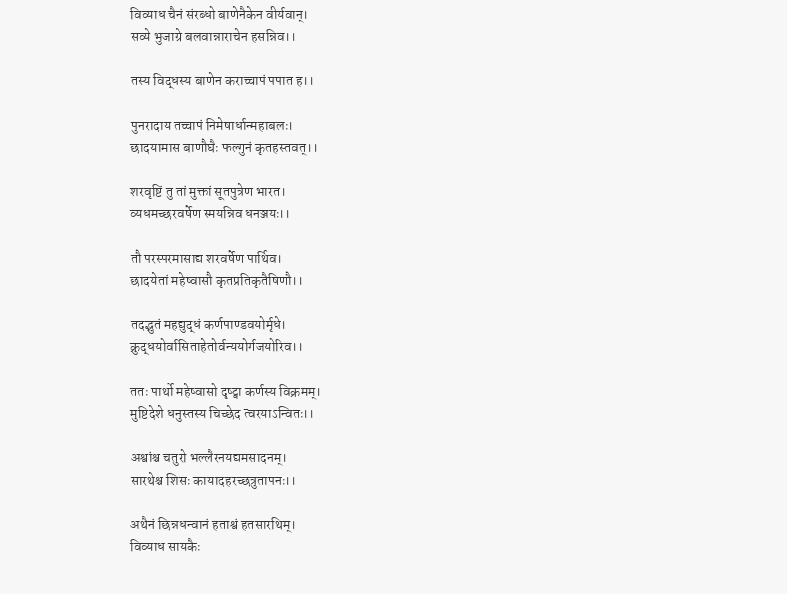विव्याध चैनं संरब्धो बाणेनैकेन वीर्यवान्।
सव्ये भुजाग्रे बलवान्नाराचेन हसन्निव।।

तस्य विद्धस्य बाणेन कराच्चापं पपात ह।।

पुनरादाय तच्चापं निमेषार्धान्महाबलः।
छादयामास बाणौघैः फल्गुनं कृतहस्तवत्।।

शरवृष्टिं तु तां मुक्तां सूतपुत्रेण भारत।
व्यधमच्छरवर्षेण स्मयन्निव धनञ्जयः।।

तौ परस्परमासाद्य शरवर्षेण पार्थिव।
छादयेतां महेष्वासौ कृतप्रतिकृतैषिणौ।।

तदद्भुतं महद्युद्धं कर्णपाण्डवयोर्मृधे।
क्रुद्धयोर्वासिताहेतोर्वन्ययोर्गजयोरिव।।

ततः पार्थो महेष्वासो दृष्ट्वा कर्णस्य विक्रमम्।
मुष्टिदेशे धनुस्तस्य चिच्छेद त्वरयाऽन्वितः।।

अश्वांश्च चतुरो भल्लैरनयद्यमसादनम्।
सारथेश्च शिसः कायादहरच्छत्रुतापनः।।

अथैनं छिन्नधन्वानं हताश्वं हतसारथिम्।
विव्याध सायकैः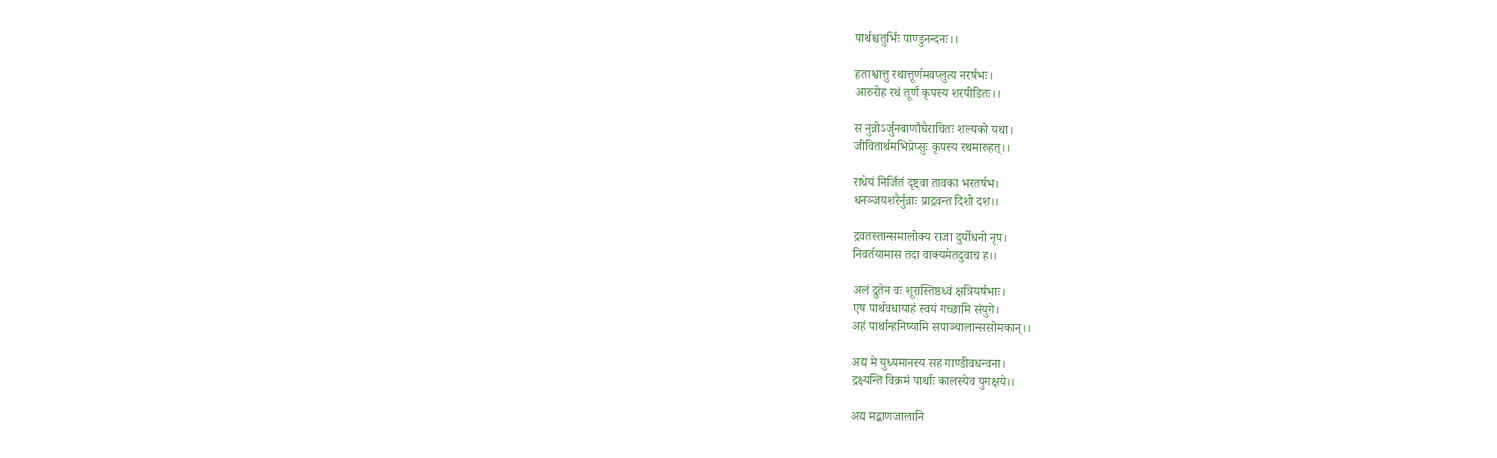पार्थश्चतुर्भिः पाण्डुनन्दनः।।

हताश्वात्तु रथात्तूर्णमवप्लुत्य नरर्षभः।
आरुरोह रथं तूर्णं कृपस्य शरपीडितः।।

स नुन्नोऽर्जुनबाणौघैराचितः शल्यको यथा।
जीवितार्थमभिप्रेप्सुः कृपस्य रथमारुहत्।।

राधेयं निर्जितं दृष्ट्वा तावका भरतर्षभ।
धनञ्जयशरैर्नुन्नाः प्राद्रवन्त दिशो दश।।

द्रवतस्तान्समालोक्य राजा दुर्योधनो नृप।
निवर्तयामास तदा वाक्यमेतदुवाच ह।।

अलं द्रुतेन वः शूरास्तिष्ठध्वं क्षत्रियर्षभाः।
एष पार्थवधायाहं स्वयं गच्छामि संयुगे।
अहं पार्थान्हनिष्यामि सपाञ्चालान्ससोमकान्।।

अद्य मे युध्यमानस्य सह गाण्डीवधन्वना।
द्रक्ष्यन्ति विक्रमं पार्थाः कालस्येव युगक्षये।।

अद्य मद्बाणजालानि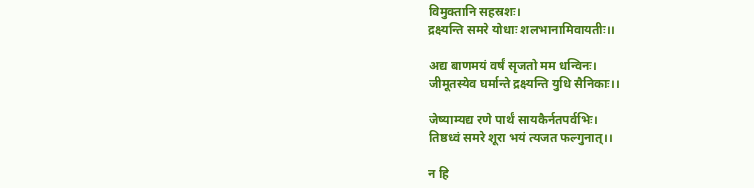विमुक्तानि सहस्रशः।
द्रक्ष्यन्ति समरे योधाः शलभानामिवायतीः।।

अद्य बाणमयं वर्षं सृजतो मम धन्विनः।
जीमूतस्येव घर्मान्ते द्रक्ष्यन्ति युधि सैनिकाः।।

जेष्याम्यद्य रणे पार्थं सायकैर्नतपर्वभिः।
तिष्ठध्वं समरे शूरा भयं त्यजत फल्गुनात्।।

न हि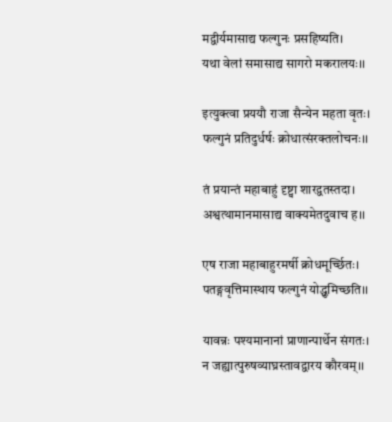मद्वीर्यमासाद्य फल्गुनः प्रसहिष्यति।
यथा वेलां समासाद्य सागरो मकरालयः।।

इत्युक्त्वा प्रययौ राजा सैन्येन महता वृतः।
फल्गुनं प्रतिदुर्धर्षः क्रोधात्संरक्तलोचनः।।

तं प्रयान्तं महाबाहुं दृष्ट्वा शारद्वतस्तदा।
अश्वत्थामानमासाद्य वाक्यमेतदुवाच ह।।

एष राजा महाबाहुरमर्षी क्रोधमूर्च्छितः।
पतङ्गवृत्तिमास्थाय फल्गुनं योद्धुमिच्छति।।

यावन्नः पश्यमानानां प्राणान्पार्थेन संगतः।
न जह्यात्पुरुषव्याघ्रस्तावद्वारय कौरवम्।।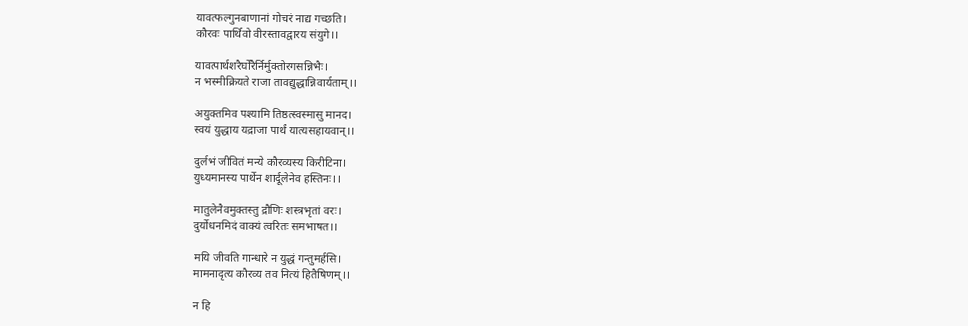यावत्फल्गुनबाणानां गोचरं नाद्य गच्छति।
कौरवः पार्थिवो वीरस्तावद्वारय संयुगे।।

यावत्पार्थशरैर्घोरैर्निर्मुक्तोरगसन्निभैः।
न भस्मीक्रियते राजा तावद्युद्धान्निवार्यताम्।।

अयुक्तमिव पश्यामि तिष्ठत्स्वस्मासु मानद।
स्वयं युद्धाय यद्राजा पार्थं यात्यसहायवान्।।

दुर्लभं जीवितं मन्ये कौरव्यस्य किरीटिना।
युध्यमानस्य पार्थेन शार्दूलेनेव हस्तिनः।।

मातुलेनैवमुक्तस्तु द्रौणिः शस्त्रभृतां वरः।
दुर्योधनमिदं वाक्यं त्वरितः समभाषत।।

मयि जीवति गान्धारे न युद्धं गन्तुमर्हसि।
मामनादृत्य कौरव्य तव नित्यं हितैषिणम्।।

न हि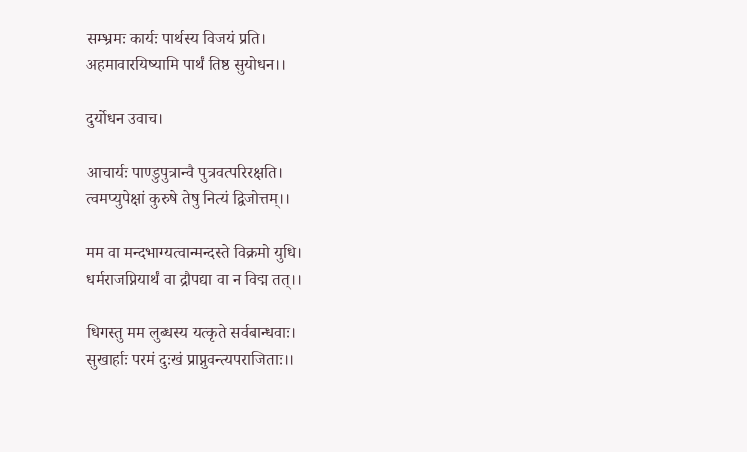सम्भ्रमः कार्यः पार्थस्य विजयं प्रति।
अहमावारयिष्यामि पार्थं तिष्ठ सुयोधन।।

दुर्योधन उवाच।

आचार्यः पाण्डुपुत्रान्वै पुत्रवत्परिरक्षति।
त्वमप्युपेक्षां कुरुषे तेषु नित्यं द्विजोत्तम्।।

मम वा मन्दभाग्यत्वान्मन्दस्ते विक्रमो युधि।
धर्मराजप्नियार्थं वा द्रौपद्या वा न विद्म तत्।।

धिगस्तु मम लुब्धस्य यत्कृते सर्वबान्धवाः।
सुखार्हाः परमं दुःखं प्राप्नुवन्त्यपराजिताः।।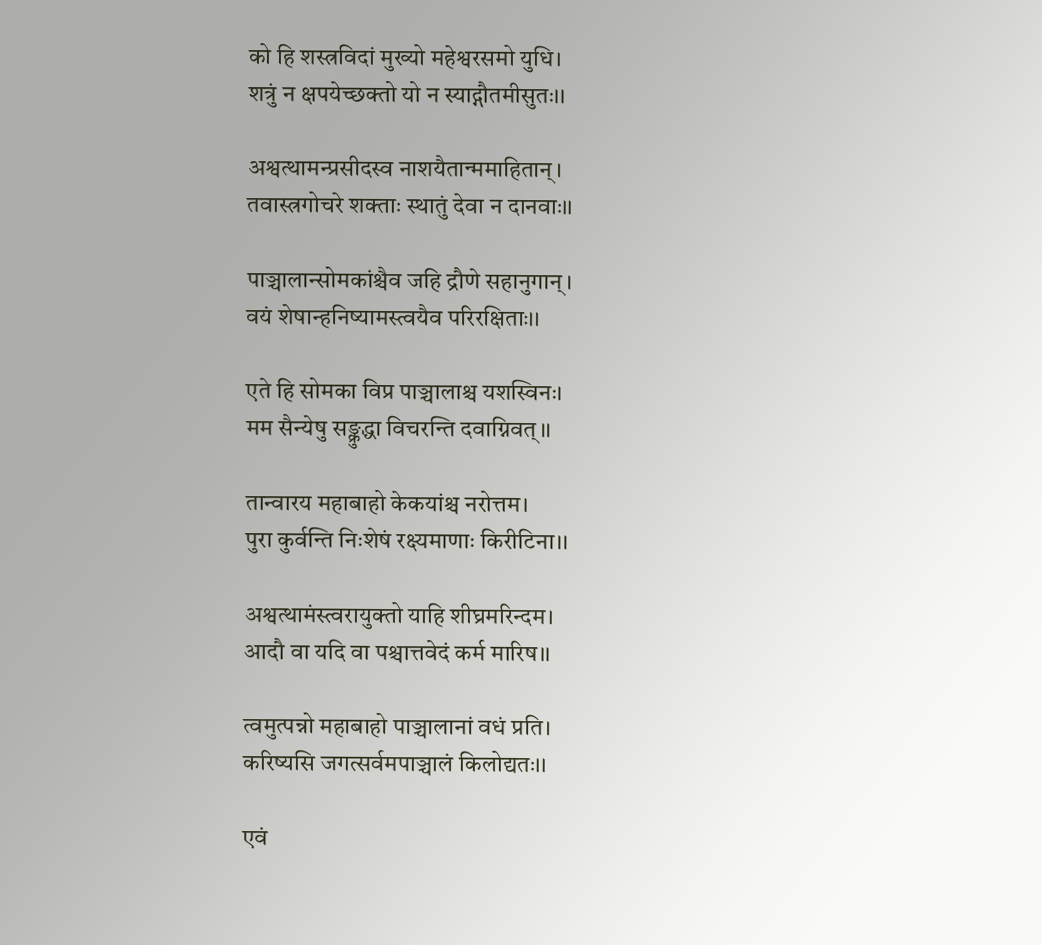को हि शस्त्रविदां मुख्यो महेश्वरसमो युधि।
शत्रुं न क्षपयेच्छक्तो यो न स्याद्गौतमीसुतः।।

अश्वत्थामन्प्रसीदस्व नाशयैतान्ममाहितान्।
तवास्त्रगोचरे शक्ताः स्थातुं देवा न दानवाः।।

पाञ्चालान्सोमकांश्चैव जहि द्रौणे सहानुगान्।
वयं शेषान्हनिष्यामस्त्वयैव परिरक्षिताः।।

एते हि सोमका विप्र पाञ्चालाश्च यशस्विनः।
मम सैन्येषु सङ्क्रुद्धा विचरन्ति दवाग्निवत्।।

तान्वारय महाबाहो केकयांश्च नरोत्तम।
पुरा कुर्वन्ति निःशेषं रक्ष्यमाणाः किरीटिना।।

अश्वत्थामंस्त्वरायुक्तो याहि शीघ्रमरिन्दम।
आदौ वा यदि वा पश्चात्तवेदं कर्म मारिष।।

त्वमुत्पन्नो महाबाहो पाञ्चालानां वधं प्रति।
करिष्यसि जगत्सर्वमपाञ्चालं किलोद्यतः।।

एवं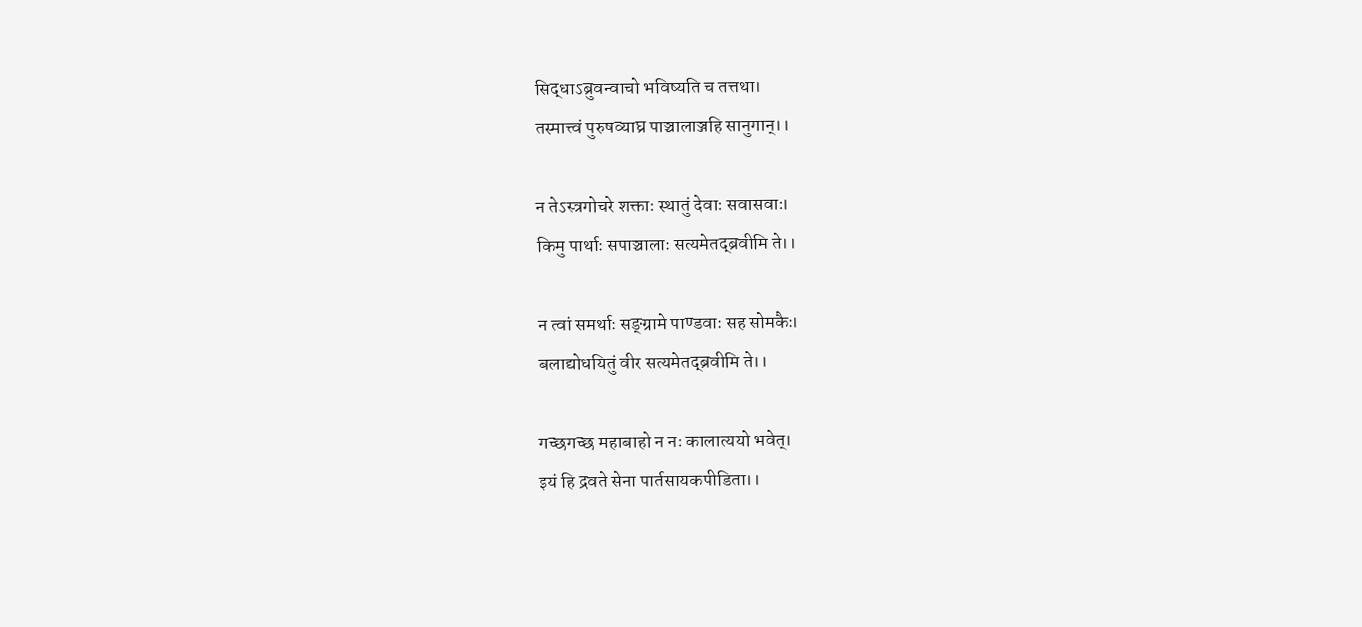सिद्धाऽब्रुवन्वाचो भविष्यति च तत्तथा।
तस्मात्त्वं पुरुषव्याघ्र पाञ्चालाञ्जहि सानुगान्।।

न तेऽस्त्रगोचरे शक्ताः स्थातुं देवाः सवासवाः।
किमु पार्थाः सपाञ्चालाः सत्यमेतद्ब्रवीमि ते।।

न त्वां समर्थाः सङ्ग्रामे पाण्डवाः सह सोमकैः।
बलाद्योधयितुं वीर सत्यमेतद्ब्रवीमि ते।।

गच्छगच्छ महाबाहो न नः कालात्ययो भवेत्।
इयं हि द्रवते सेना पार्तसायकपीडिता।।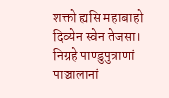शक्तो ह्यसि महाबाहो दिव्येन स्वेन तेजसा।
निग्रहे पाण्डुपुत्राणां पाञ्चालानां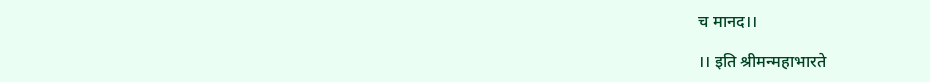च मानद।।

।। इति श्रीमन्महाभारते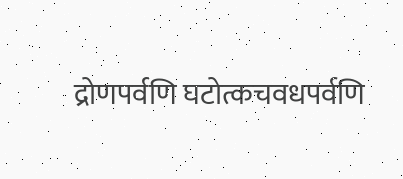द्रोणपर्वणि घटोत्कचवधपर्वणि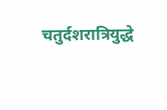चतुर्दशरात्रियुद्धे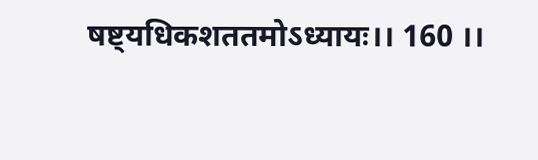षष्ट्यधिकशततमोऽध्यायः।। 160 ।।